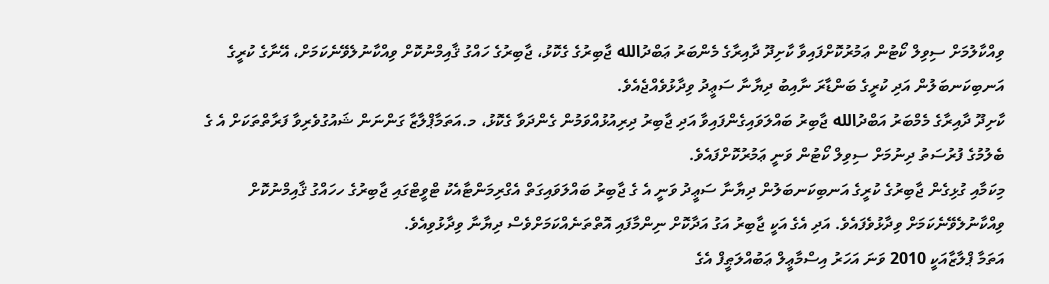ވިއްކާލުމަށް ސިވިލް ކޯޓުން ޢަމުރުކޮށްފައިވާ ކާށިދޫ ދާއިރާގެ މެންބަރު ޢަބްދުالله ޖާބިރުގެ ގެކޮޅު، ޖާބިރުގެ ހައްގު ޤާއިމްނުކޮށް ވިއްކާނުލެވޭނެކަމަށް، އޭނާގެ ކުރީގެ އަނބިކަނބަލުން އަދި ކުރީގެ ބަންޑާރަ ނާއިބު ދިޔާނާ ސަޢީދު ވިދާޅުވެއްޖެއެވެ.
ކާށިދޫ ދާއިރާގެ މެމްބަރު އަބްދުالله ޖާބިރު ބައްލަވައިގެންފައިވާ އަދި ޖާބިރު ދިރިއުޅުއްވަމުން ގެންދަވާ ގެކޮޅު، މ.އަތަމާޕްލާޒާ ގަންނަން ޝައުގުވެރިވާ ފަރާތްތަކަށް އެ ގެ ބެލުމުގެ ފުރުސަތު ދިނުމަށް ސިވިލް ކޯޓުން ވަނީ ޢަމުރުކޮށްފައެވެ.
މިކަމާއި ގުޅިގެން ޖާބިރުގެ ކުރީގެ އަނބިކަނބަލުން ދިޔާނާ ސަޢީދު ވަނީ އެ ގެ ޖާބިރު ބައްލަވައިގަތް އެގްރިމަންޓާއެކު ޓްވީޓްގައި ޖާބިރުގެ ހހައްގު ޤާއިމްނުކޮށް ވިއްކާނުލެވޭނެކަމަށް ވިދާޅުވެފައެވެ. އަދި އެގެ އަކީ ޖާބިރު އަގު އަދާކޮށް ނިންމާފައި އޮތްތަނެއްކަމަށްވެސް ދިޔާނާ ވިދާޅުވިއެވެ.
އަތަމާ ޕްލާޒާއަކީ 2010 ވަނަ އަހަރު އިސްމާޢީލް ޢަބުއްލަޠީފް އެގެ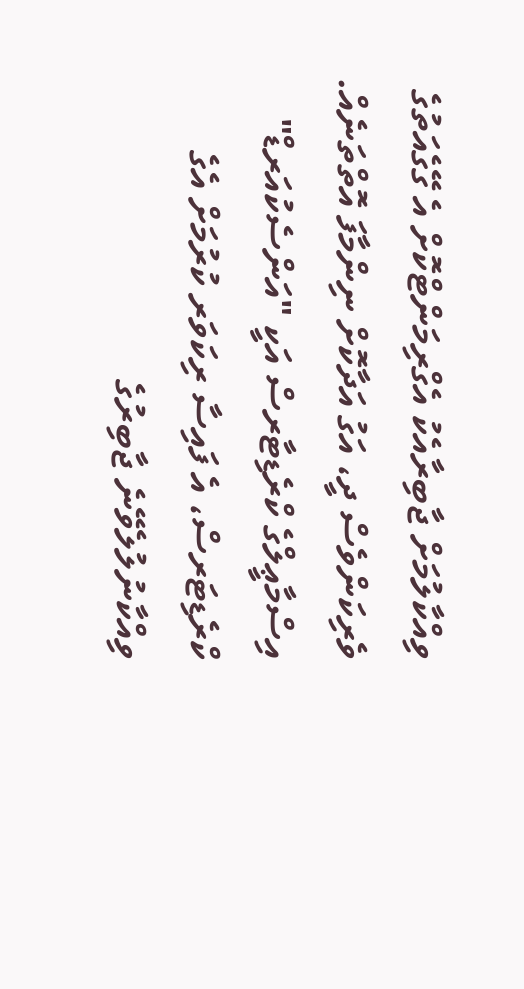ވިއްކާލުމަށް ޖާބިރާއެކު އެގްރިމަންޓްކޮށް އެ ގޭގެއަތުގެ ވެރިކަންވެސް ދީ، އަގު އަދާކޮށް ނިންމާފަ އޮތްތަނެއް. އިސްމާޢީލްގެ ކްރެޑިޓާރސް އަކީ "އަންސެކުއަރޑް" ކްރެޑިޓަރސް، އެ ފައިސާ ރިކަވަރ ކުރުމަށް އެގެ ވިއްކާނުލުލެވޭނެ ޖާބިރުގެ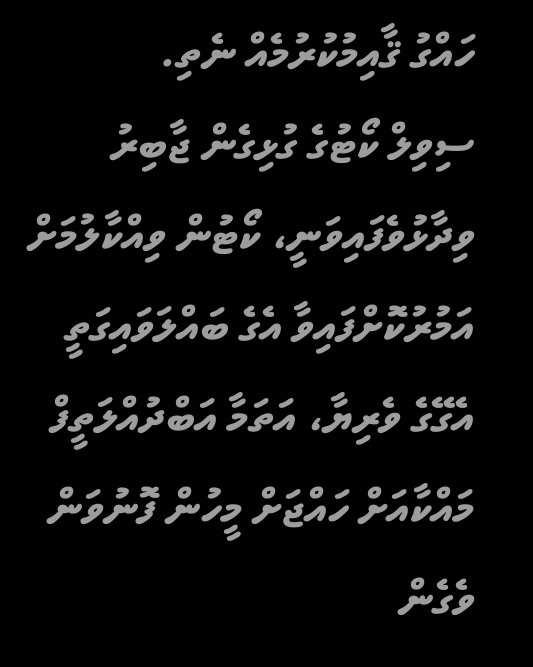ހައްގު ޤާއިމުކުރުމެއް ނެތި.
ސިވިލް ކޯޓުގެ ގުޅިގެން ޖާބިރު ވިދާޅުވެފައިވަނީ، ކޯޓުން ވިއްކާލުމަށް އަމުރުކޮށްފައިވާ އެގެ ބައްލަވައިގަތީ އެގޭގެ ވެރިޔާ، އަތަމާ އަބްދުއްލަތީފް މައްކާއަށް ހައްޖަށް މީހުން ފޮނުވަން ވެގެން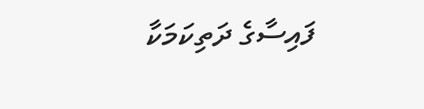ފައިސާގެ ދަތިކަމަކާ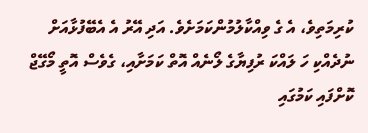ކުރިމަތިވެ، އެ ގެ ވިއްކާލުމުންކަމަށެވެ. އަދި އޭރު އެ އެބޭފުޅާއަށް ނުދެއްކި ހަ ލައްކަ ރުފިޔާގެ ލޯނެއް އޮތް ކަމަށާއި، ގެވެސް އޮތީ މޯގޭޖް ކޮށްފައި ކަމުގައި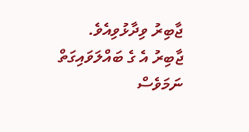ޖާބިރު ވިދާޅުވިއެވެ.
ޖާބިރު އެ ގެ ބައްލަވައިގަތް ނަމަވެސް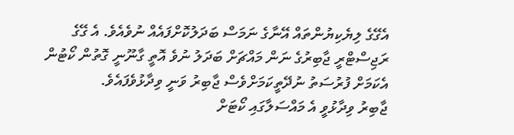އެގޭގެ ލިޔެކިޔުންތައް އޭނާގެ ނަމަސް ބަދަލުކޮށްފައެއް ނުވެއެވެ. އެ ގޭގެ ރަޖިސްޓްރީ ޖާބިރުގެ ނަން މައްޗަށް ބަދަލު ނުވެ އޮތީ ގާނޫނީ ގޮތުން ކޯޓުން އެކަމަށް ފުރުސަތު ނުދޭތީކަމަށްވެސް ޖާބިރު ވަނީ ވިދާޅުވެފައެވެ.
ޖާބިރު ވިދާޅުވީ އެ މައްސަލާގައި ކޯޓަށް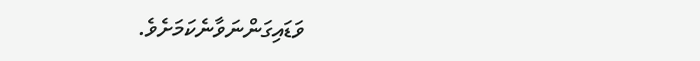ވަޑައިގަންނަވާނެކަމަށެވެ.